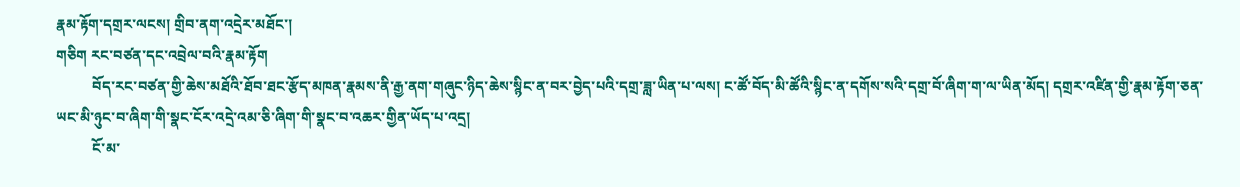རྣམ་རྟོག་དགྲར་ལངས། གྲིབ་ནག་འདྲེར་མཐོང་།
གཅིག རང་བཙན་དང་འབྲེལ་བའི་རྣམ་རྟོག
          བོད་རང་བཙན་གྱི་ཆེས་མཐོའི་ཐོབ་ཐང་རྩོད་མཁན་རྣམས་ནི་རྒྱ་ནག་གཞུང་ཉིད་ཆེས་སྙིང་ན་བར་བྱེད་པའི་དགྲ་ཟླ་ཡིན་པ་ལས། ང་ཚོ་བོད་མི་ཚོའི་སྙིང་ན་དགོས་སའི་དགྲ་བོ་ཞིག་ག་ལ་ཡིན་མོད། དགྲར་འཛིན་གྱི་རྣམ་རྟོག་ཅན་ཡང་མི་ཉུང་བ་ཞིག་གི་སྣང་ངོར་འདྲེ་འམ་ཅི་ཞིག་གི་སྣང་བ་འཆར་གྱིན་ཡོད་པ་འདྲ།
          ངོ་མ་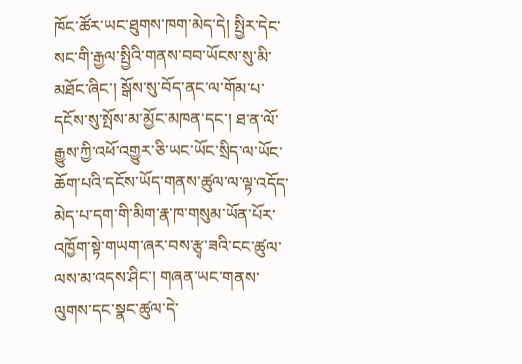ཁོང་ཚོར་ཡང་ཐུགས་ཁག་མེད་དེ། སྤྱིར་དེང་སང་གི་རྒྱལ་སྤྱིའི་གནས་བབ་ཡོངས་སུ་མི་མཐོང་ཞིང་། སྒོས་སུ་བོད་ནང་ལ་གོམ་པ་དངོས་སུ་སྤོས་མ་མྱོང་མཁན་དང་། ཐ་ན་ལོ་རྒྱུས་ཀྱི་འཕོ་འགྱུར་ཅི་ཡང་ཡོང་སྲིད་ལ་ཡོང་ཆོག་པའི་དངོས་ཡོད་གནས་ཚུལ་ལ་ལྟ་འདོད་མེད་པ་དག་གི་མིག་རྣ་ཁ་གསུམ་ཡོན་པོར་འཁྱོག་སྟེ་གཡག་ཞར་བས་རྩྭ་ཟའི་ངང་ཚུལ་ལས་མ་འདས་ཤིང་། གཞན་ཡང་གནས་ལུགས་དང་སྣང་ཚུལ་དེ་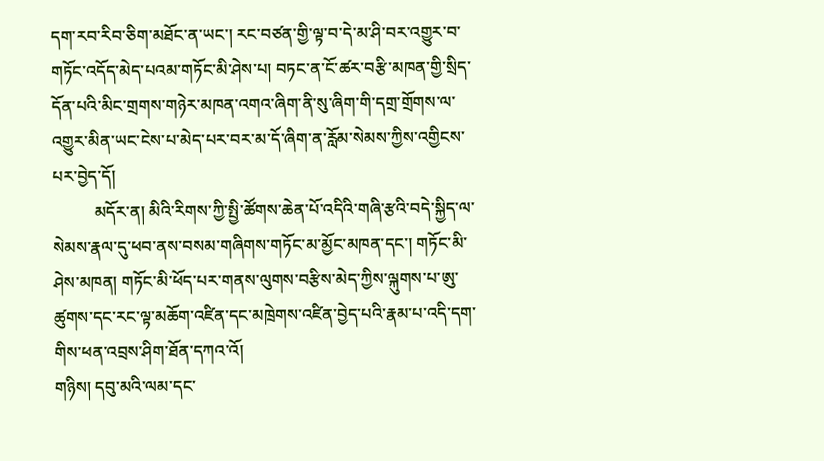དག་རབ་རིབ་ཅིག་མཐོང་ན་ཡང་། རང་བཙན་གྱི་ལྟ་བ་དེ་མ་ཤི་བར་འགྱུར་བ་གཏོང་འདོད་མེད་པའམ་གཏོང་མི་ཤེས་པ། བཏང་ན་ངོ་ཚར་བརྩི་མཁན་གྱི་སྲིད་དོན་པའི་མིང་གྲགས་གཉེར་མཁན་འགའ་ཞིག་ནི་སུ་ཞིག་གི་དགྲ་གྲོགས་ལ་འགྱུར་མིན་ཡང་ངེས་པ་མེད་པར་བར་མ་དོ་ཞིག་ན་རློམ་སེམས་ཀྱིས་འགྱིངས་པར་བྱེད་དོ།
          མདོར་ན། མིའི་རིགས་ཀྱི་སྤྱི་ཚོགས་ཆེན་པོ་འདིའི་གཞི་རྩའི་བདེ་སྐྱིད་ལ་སེམས་རྣལ་དུ་ཕབ་ནས་བསམ་གཞིགས་གཏོང་མ་མྱོང་མཁན་དང་། གཏོང་མི་ཤེས་མཁན། གཏོང་མི་ཕོད་པར་གནས་ལུགས་བརྩིས་མེད་ཀྱིས་ལྐུགས་པ་ཨུ་ཚུགས་དང་རང་ལྟ་མཆོག་འཛིན་དང་མཁྲེགས་འཛིན་བྱེད་པའི་རྣམ་པ་འདི་དག་གིས་ཕན་འབྲས་ཤིག་ཐོན་དཀའ་འོ།
གཉིས། དབུ་མའི་ལམ་དང་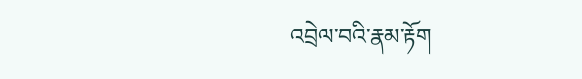འབྲེལ་བའི་རྣམ་རྟོག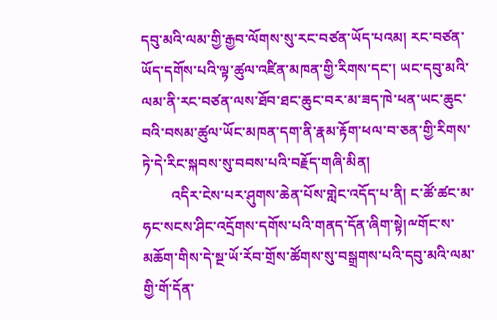དབུ་མའི་ལམ་གྱི་རྒྱབ་ལོགས་སུ་རང་བཙན་ཡོད་པའམ། རང་བཙན་ཡོད་དགོས་པའི་ལྟ་ཚུལ་འཛིན་མཁན་གྱི་རིགས་དང་། ཡང་དབུ་མའི་ལམ་ནི་རང་བཙན་ལས་ཐོབ་ཐང་ཆུང་བར་མ་ཟད་ཁེ་ཕན་ཡང་ཆུང་བའི་བསམ་ཚུལ་ཡོང་མཁན་དག་ནི་རྣམ་རྟོག་ཕལ་བ་ཅན་གྱི་རིགས་ཏེ་དེ་རིང་སྐབས་སུ་བབས་པའི་བརྗོད་གཞི་མིན།
        འདིར་ངེས་པར་ཤུགས་ཆེན་པོས་གླེང་འདོད་པ་ནི། ང་ཚོ་ཚང་མ་ཧང་སངས་ཤིང་འདྲོགས་དགོས་པའི་གནད་དོན་ཞིག་སྟེ།ྋགོང་ས་མཆོག་གིས་དེ་སྔ་ཡོ་རོབ་གྲོས་ཚོགས་སུ་བསྒྲགས་པའི་དབུ་མའི་ལམ་གྱི་གོ་དོན་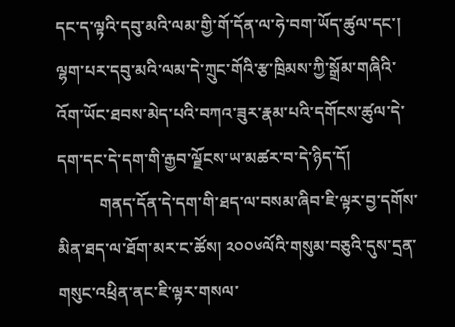དང་ད་ལྟའི་དབུ་མའི་ལམ་གྱི་གོ་དོན་ལ་ཧེ་བག་ཡོད་ཚུལ་དང་། ལྷག་པར་དབུ་མའི་ལམ་དེ་ཀྲུང་གོའི་རྩ་ཁྲིམས་ཀྱི་སྒྲོམ་གཞིའི་འོག་ཡོང་ཐབས་མེད་པའི་བཀའ་ཟུར་རྣམ་པའི་དགོངས་ཚུལ་དེ་དག་དང་དེ་དག་གི་རྒྱབ་ལྗོངས་ཡ་མཚར་བ་དེ་ཉིད་དོ།
          གནད་དོན་དེ་དག་གི་ཐད་ལ་བསམ་ཞིབ་ཇི་ལྟར་བྱ་དགོས་མིན་ཐད་ལ་ཐོག་མར་ང་ཚོས། ༢༠༠༦ལོའི་གསུམ་བཅུའི་དུས་དྲན་གསུང་འཕྲིན་ནང་ཇི་ལྟར་གསལ་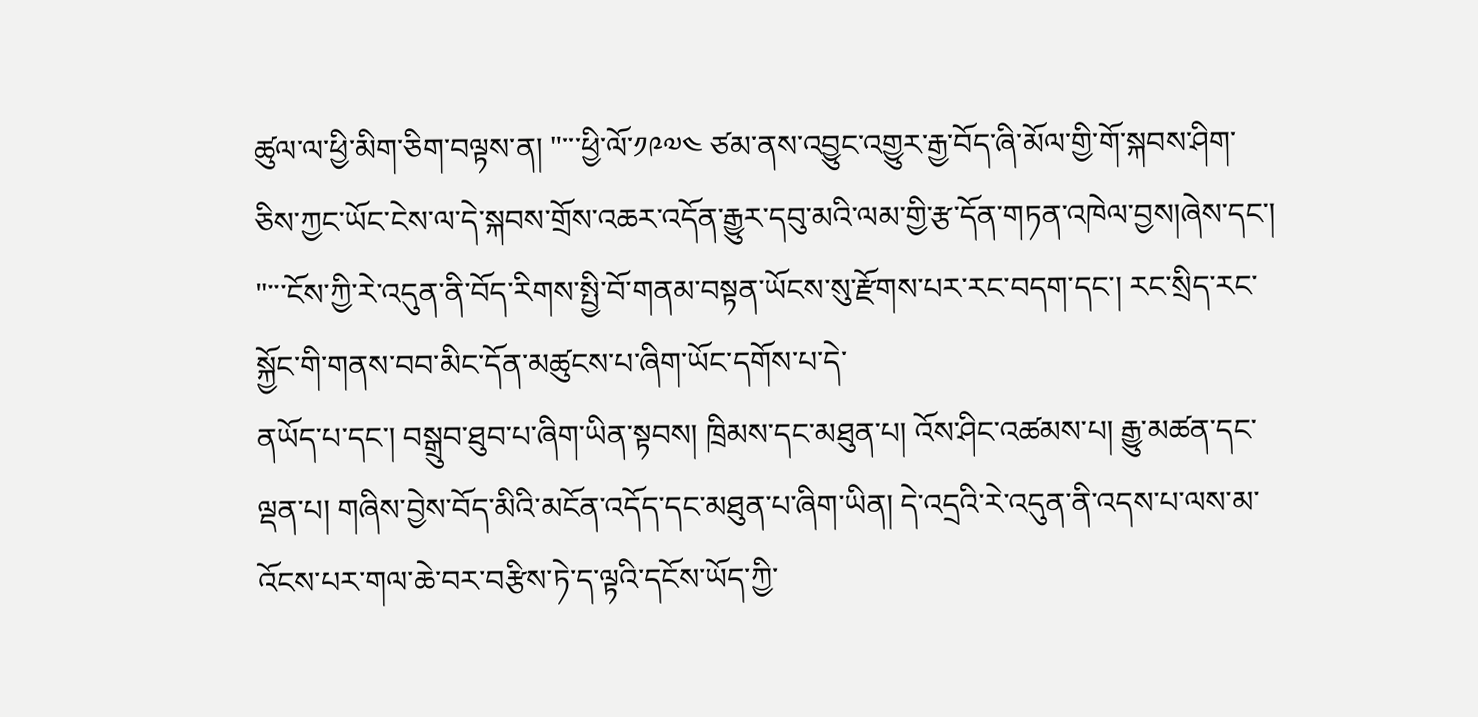ཚུལ་ལ་ཕྱི་མིག་ཅིག་བལྟས་ན། "་་་ཕྱི་ལོ་༡༩༧༤ ཙམ་ནས་འབྱུང་འགྱུར་རྒྱ་བོད་ཞི་མོལ་གྱི་གོ་སྐབས་ཤིག་ཅིས་ཀྱང་ཡོང་ངེས་ལ་དེ་སྐབས་གྲོས་འཆར་འདོན་རྒྱུར་དབུ་མའི་ལམ་གྱི་རྩ་དོན་གཏན་འཁེལ་བྱས།ཞེས་དང་། "་་་ངོས་ཀྱི་རེ་འདུན་ནི་བོད་རིགས་སྤྱི་བོ་གནམ་བསྟན་ཡོངས་སུ་རྫོགས་པར་རང་བདག་དང་། རང་སྲིད་རང་སྐྱོང་གི་གནས་བབ་མིང་དོན་མཚུངས་པ་ཞིག་ཡོང་དགོས་པ་དེ་
ནཡོད་པ་དང་། བསྒྲུབ་ཐུབ་པ་ཞིག་ཡིན་སྟབས། ཁྲིམས་དང་མཐུན་པ། འོས་ཤིང་འཚམས་པ། རྒྱུ་མཚན་དང་ལྡན་པ། གཞིས་བྱེས་བོད་མིའི་མངོན་འདོད་དང་མཐུན་པ་ཞིག་ཡིན། དེ་འདྲའི་རེ་འདུན་ནི་འདས་པ་ལས་མ་འོངས་པར་གལ་ཆེ་བར་བརྩིས་ཏེ་ད་ལྟའི་དངོས་ཡོད་ཀྱི་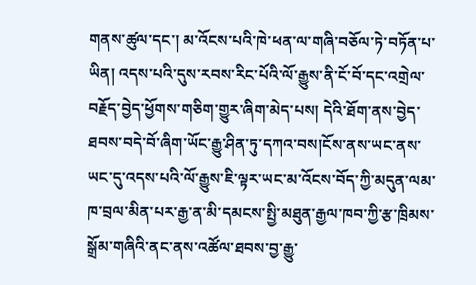གནས་ཚུལ་དང་། མ་འོངས་པའི་ཁེ་ཕན་ལ་གཞི་བཅོལ་ཏེ་བཏོན་པ་ཡིན། འདས་པའི་དུས་རབས་རིང་པོའི་ལོ་རྒྱུས་ནི་ངོ་བོ་དང་འགྲེལ་བརྗོད་བྱེད་ཕྱོགས་གཅིག་གྱུར་ཞིག་མེད་པས། དེའི་ཐོག་ནས་བྱེད་ཐབས་བདེ་བོ་ཞིག་ཡོང་རྒྱུ་ཤིན་ཏུ་དཀའ་བས།ངོས་ནས་ཡང་ནས་ཡང་དུ་འདས་པའི་ལོ་རྒྱུས་ཇི་ལྟར་ཡང་མ་འོངས་བོད་ཀྱི་མདུན་ལམ་ཁ་བྲལ་མིན་པར་རྒྱ་ན་མི་དམངས་སྤྱི་མཐུན་རྒྱལ་ཁབ་ཀྱི་རྩ་ཁྲིམས་སྒྲོམ་གཞིའི་ནང་ནས་འཚོལ་ཐབས་བྱ་རྒྱུ་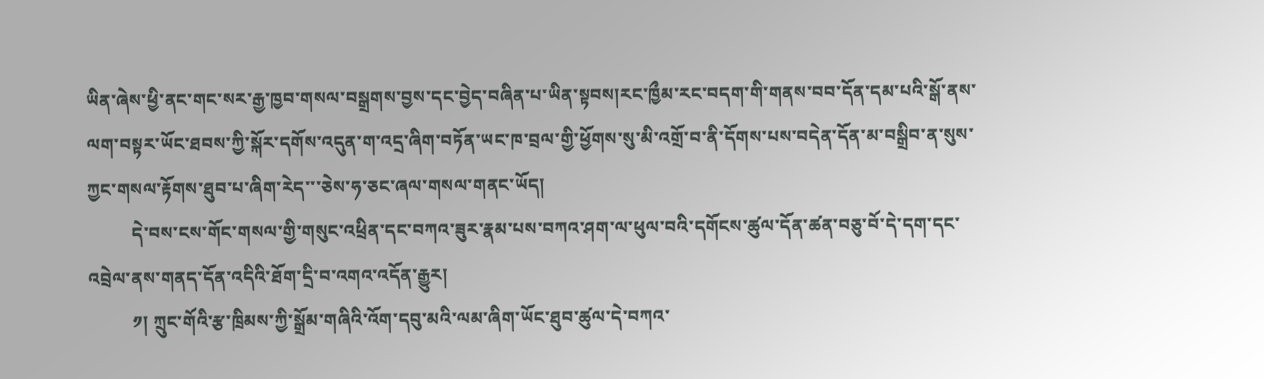ཡིན་ཞེས་ཕྱི་ནང་གང་སར་རྒྱ་ཁྱབ་གསལ་བསྒྲགས་བྱས་དང་བྱེད་བཞིན་པ་ཡིན་སྟབས།རང་ཁྱྀམ་རང་བདག་གི་གནས་བབ་དོན་དམ་པའི་སྒོ་ནས་ལག་བསྟར་ཡོང་ཐབས་ཀྱི་སྐོར་དགོས་འདུན་ག་འདྲ་ཞིག་བཏོན་ཡང་ཁ་བྲལ་གྱི་ཕྱོགས་སུ་མི་འགྲོ་བ་ནི་དོགས་པས་བདེན་དོན་མ་བསྒྲིབ་ན་སུས་ཀྱང་གསལ་རྟོགས་ཐུབ་པ་ཞིག་རེད་་་ཅེས་ཧ་ཅང་ཞལ་གསལ་གནང་ཡོད།
          དེ་བས་ངས་གོང་གསལ་གྱི་གསུང་འཕྲིན་དང་བཀའ་ཟུར་རྣམ་པས་བཀའ་ཤག་ལ་ཕུལ་བའི་དགོངས་ཚུལ་དོན་ཚན་བཅུ་བོ་དེ་དག་དང་འབྲེལ་ནས་གནད་དོན་འདིའི་ཐོག་དྲི་བ་འགའ་འདོན་རྒྱུར།
          ༡། ཀྲུང་གོའི་རྩ་ཁྲིམས་ཀྱི་སྒྲོམ་གཞིའི་འོག་དབུ་མའི་ལམ་ཞིག་ཡོང་ཐུབ་ཚུལ་དེ་བཀའ་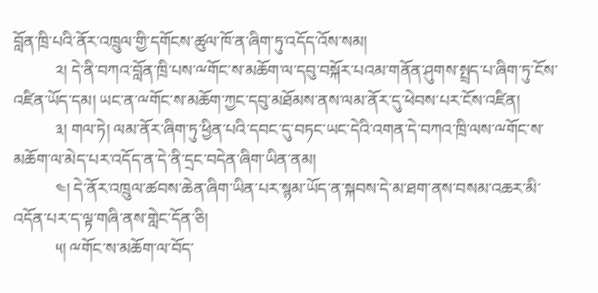བློན་ཁྲི་པའི་ནོར་འཁྲུལ་གྱི་དགོངས་ཚུལ་ཁོ་ན་ཞིག་ཏུ་འདོད་འོས་སམ།
          ༢། དེ་ནི་བཀའ་བློན་ཁྲི་པས་ྋགོང་ས་མཆོག་ལ་དབུ་བསྐོར་པའམ་གནོན་ཤུགས་སྤྲད་པ་ཞིག་ཏུ་ངོས་འཛིན་ཡོད་དམ། ཡང་ན་ྋགོང་ས་མཆོག་ཀྱང་དབུ་མཐོམས་ནས་ལམ་ནོར་དུ་ཕེབས་པར་ངོས་འཛིན།
          ༣། གལ་ཏེ། ལམ་ནོར་ཞིག་ཏུ་ཕྱིན་པའི་དབང་དུ་བཏང་ཡང་དེའི་འགན་དེ་བཀའ་ཁྲི་ལས་ྋགོང་ས་མཆོག་ལ་མེད་པར་འདོད་ན་དེ་ནི་དྲང་བདེན་ཞིག་ཡིན་ནམ།
          ༤། དེ་ནོར་འཁྲུལ་ཚབས་ཆེན་ཞིག་ཡིན་པར་སྙམ་ཡོད་ན་སྐབས་དེ་མ་ཐག་ནས་བསམ་འཆར་མི་འདོན་པར་ད་ལྟ་གཞི་ནས་གླེང་དོན་ཅི།
          ༥། ྋགོང་ས་མཆོག་ལ་བོད་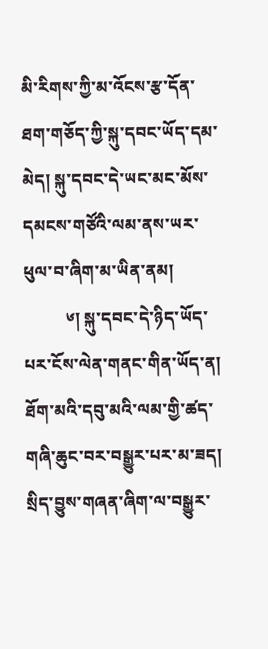མི་རིགས་ཀྱི་མ་འོངས་རྩ་དོན་ཐག་གཅོད་ཀྱི་སྐུ་དབང་ཡོད་དམ་མེད། སྐུ་དབང་དེ་ཡང་མང་མོས་དམངས་གཙོའི་ལམ་ནས་ཡར་ཕུལ་བ་ཞིག་མ་ཡིན་ནམ།
          ༦། སྐུ་དབང་དེ་ཉིད་ཡོད་པར་ངོས་ལེན་གནང་གིན་ཡོད་ན། ཐོག་མའི་དབུ་མའི་ལམ་གྱི་ཚད་གཞི་ཆུང་བར་བསྒྱུར་པར་མ་ཟད། སྲིད་བྱུས་གཞན་ཞིག་ལ་བསྒྱུར་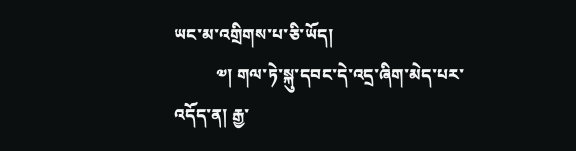ཡང་མ་འགྲིགས་པ་ཅི་ཡོད།
          ༧། གལ་ཏེ་སྐུ་དབང་དེ་འདྲ་ཞིག་མེད་པར་འདོད་ན། རྒྱ་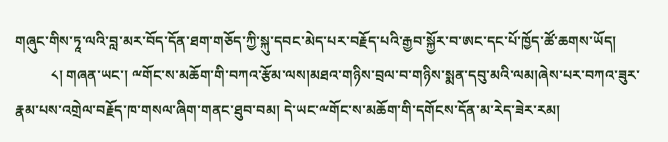གཞུང་གིས་ཏཱ་ལའི་བླ་མར་བོད་དོན་ཐག་གཅོད་ཀྱི་སྐུ་དབང་མེད་པར་བརྗོད་པའི་རྒྱབ་སྐྱོར་བ་ཨང་དང་པོ་ཁྱོད་ཚོ་ཆགས་ཡོད།
          ༨། གཞན་ཡང་། ྋགོང་ས་མཆོག་གི་བཀའ་རྩོམ་ལས།མཐའ་གཉིས་བྲལ་བ་གཉིས་སྨན་དབུ་མའི་ལམ།ཞེས་པར་བཀའ་ཟུར་རྣམ་པས་འགྲེལ་བརྗོད་ཁ་གསལ་ཞིག་གནང་ཐུབ་བམ། དེ་ཡང་ྋགོང་ས་མཆོག་གི་དགོངས་དོན་མ་རེད་ཟེར་རམ།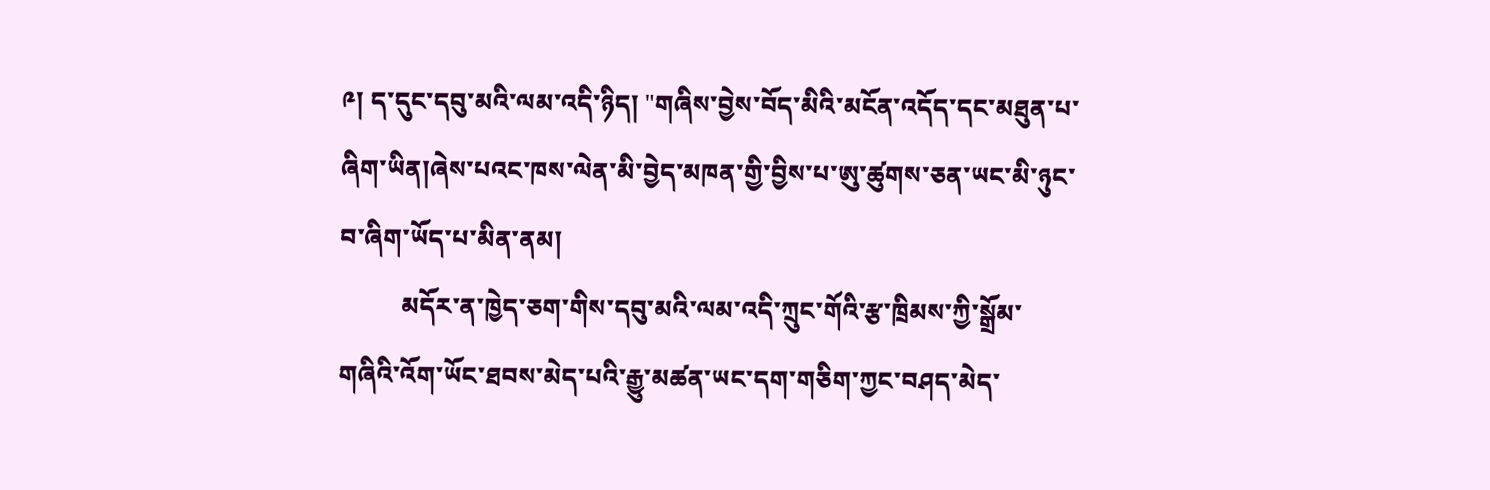༩། ད་དུང་དབུ་མའི་ལམ་འདི་ཉིད། "གཞིས་བྱེས་བོད་མིའི་མངོན་འདོད་དང་མཐུན་པ་ཞིག་ཡིན།ཞེས་པའང་ཁས་ལེན་མི་བྱེད་མཁན་གྱི་བྱིས་པ་ཨུ་ཚུགས་ཅན་ཡང་མི་ཉུང་བ་ཞིག་ཡོད་པ་མིན་ནམ།
          མདོར་ན་ཁྱེད་ཅག་གིས་དབུ་མའི་ལམ་འདི་ཀྲུང་གོའི་རྩ་ཁྲིམས་ཀྱི་སྒྲོམ་གཞིའི་འོག་ཡོང་ཐབས་མེད་པའི་རྒྱུ་མཚན་ཡང་དག་གཅིག་ཀྱང་བཤད་མེད་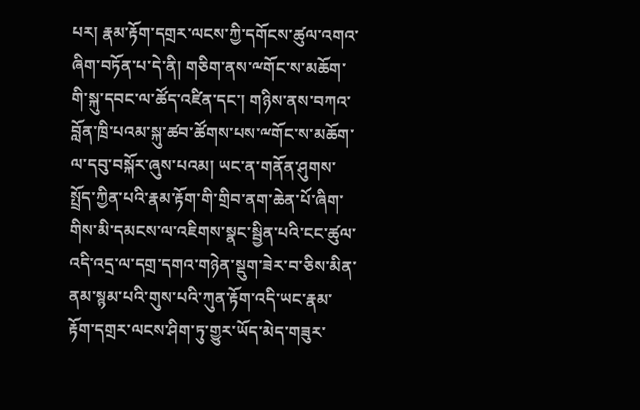པར། རྣམ་རྟོག་དགྲར་ལངས་ཀྱི་དགོངས་ཚུལ་འགའ་ཞིག་བཏོན་པ་དེ་ནི། གཅིག་ནས་ྋགོང་ས་མཆོག་གི་སྐུ་དབང་ལ་ཚོད་འཛིན་དང་། གཉིས་ནས་བཀའ་བློན་ཁྲི་པའམ་སྐུ་ཚབ་ཚོགས་པས་ྋགོང་ས་མཆོག་ལ་དབུ་བསྐོར་ཞུས་པའམ། ཡང་ན་གནོན་ཤུགས་སྤྲོད་ཀྱིན་པའི་རྣམ་རྟོག་གི་གྲིབ་ནག་ཆེན་པོ་ཞིག་གིས་མི་དམངས་ལ་འཇིགས་སྣང་སྦྱིན་པའི་ངང་ཚུལ་འདི་འདྲ་ལ་དགྲ་དགའ་གཉེན་སྡུག་ཟེར་བ་ཅིས་མིན་ནམ་སྙམ་པའི་གུས་པའི་ཀུན་རྟོག་འདི་ཡང་རྣམ་རྟོག་དགྲར་ལངས་ཤིག་ཏུ་གྱུར་ཡོད་མེད་གཟུར་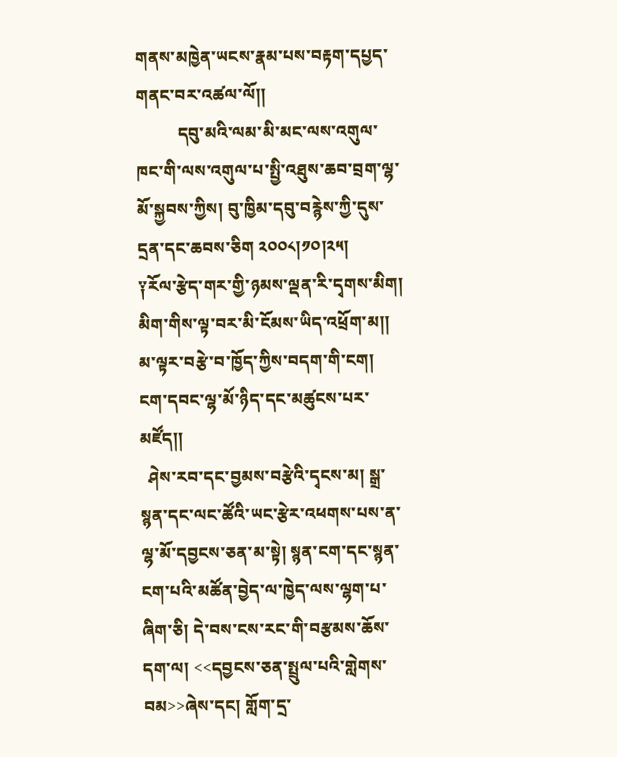གནས་མཁྱེན་ཡངས་རྣམ་པས་བརྟག་དཔྱད་གནང་བར་འཚལ་ལོ།།
          དབུ་མའི་ལམ་མི་མང་ལས་འགུལ་ཁང་གི་ལས་འགུལ་པ་སྤྱི་འཐུས་ཆབ་བྲག་ལྷ་མོ་སྐྱབས་ཀྱིས། བུ་ཁྱིམ་དབུ་བརྙེས་ཀྱི་དུས་དྲན་དང་ཆབས་ཅིག ༢༠༠༨།༡༠།༢༥།
༑རོལ་རྩེད་གར་གྱི་ཉམས་ལྡན་རི་དྭགས་མིག།
མིག་གིས་ལྟ་བར་མི་ངོམས་ཡིད་འཕྲོག་མ།།
མ་ལྟར་བརྩེ་བ་ཁྱོད་ཀྱིས་བདག་གི་ངག།
ངག་དབང་ལྷ་མོ་ཉིད་དང་མཚུངས་པར་མཛོད།།
  ཤེས་རབ་དང་བྱམས་བརྩེའི་དྭངས་མ། སྒྲ་སྙན་དང་ལང་ཚོའི་ཡང་རྩེར་འཕགས་པས་ན་ལྷ་མོ་དབྱངས་ཅན་མ་སྟེ། སྙན་ངག་དང་སྙན་ངག་པའི་མཚོན་བྱེད་ལ་ཁྱེད་ལས་ལྷག་པ་ཞིག་ཅི། དེ་བས་ངས་རང་གི་བརྩམས་ཆོས་དག་ལ། <<དབྱངས་ཅན་སྤྲུལ་པའི་གླེགས་བམ>>ཞེས་དང། གློག་དྲ་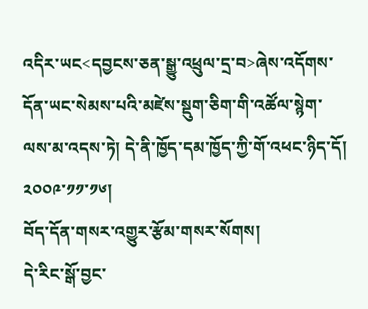འདིར་ཡང<དབྱངས་ཅན་སྒྱུ་འཕྲུལ་དྲ་བ>ཞེས་འདོགས་དོན་ཡང་སེམས་པའི་མཛེས་སྡུག་ཅིག་གི་འཚོལ་སྙེག་ལས་མ་འདས་ཏེ། དེ་ནི་ཁྱོད་དམ་ཁྱོད་ཀྱི་གོ་འཕང་ཉིད་དོ།
༢༠༠༩་༡༡་༡༦།
བོད་དོན་གསར་འགྱུར་རྩོམ་གསར་སོགས།
དེ་རིང་སྒོ་བྱང་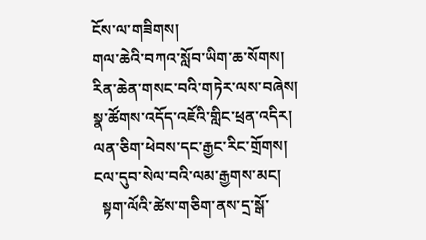ངོས་ལ་གཟིགས།
གལ་ཆེའི་བཀའ་སློབ་ཡིག་ཆ་སོགས།
རིན་ཆེན་གསང་བའི་གཏེར་ལས་བཞེས།
སྣ་ཚོགས་འདོད་འཇོའི་གླིང་ཕྲན་འདིར།
ལན་ཅིག་ཕེབས་དང་རྒྱང་རིང་གྲོགས།
ངལ་དུབ་སེལ་བའི་ལམ་རྒྱགས་མང།
  སྟག་ལོའི་ཚེས་གཅིག་ནས་དྲ་སྒོ་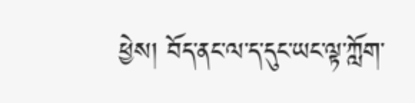ཕྱེས། བོད་ནང་ལ་ད་དུང་ཡང་ལྟ་ཀློག་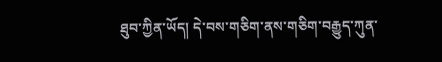ཐུབ་ཀྱིན་ཡོད། དེ་བས་གཅིག་ནས་གཅིག་བརྒྱུད་ཀུན་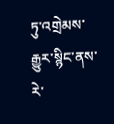ཏུ་འགྲེམས་རྒྱུར་སྙིང་ནས་རེ་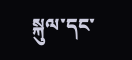སྐུལ་དང་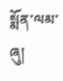སྨོན་ལམ་ཞུ།